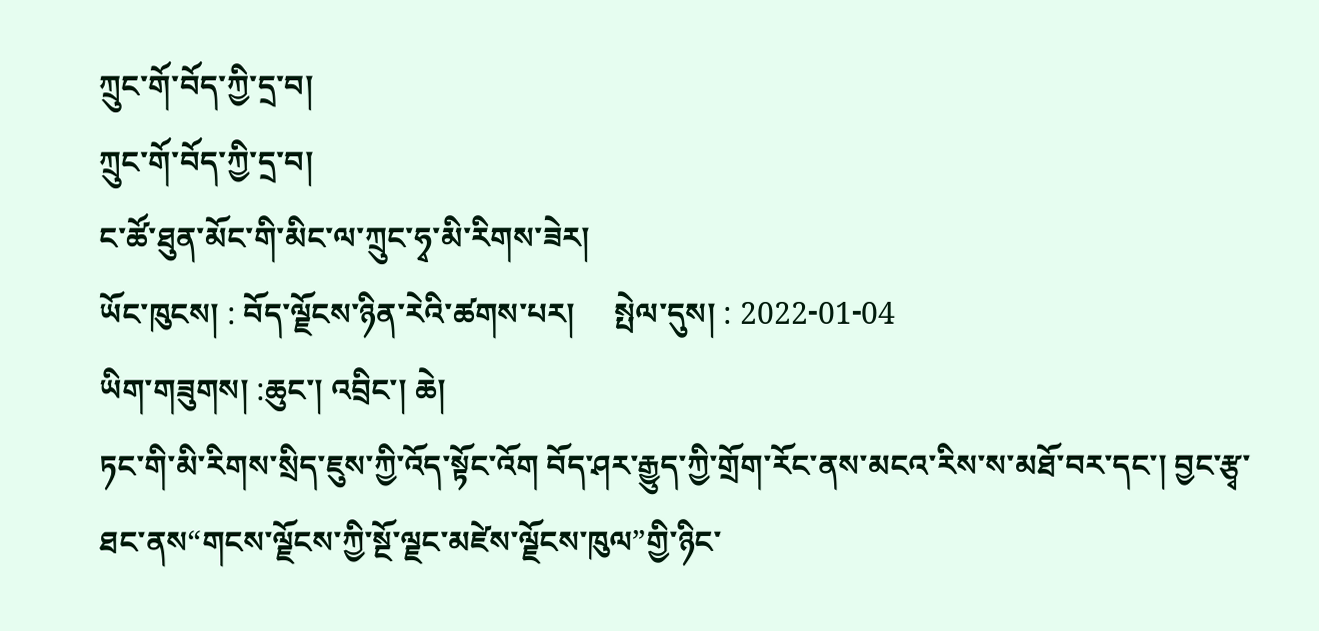ཀྲུང་གོ་བོད་ཀྱི་དྲ་བ།
ཀྲུང་གོ་བོད་ཀྱི་དྲ་བ།
ང་ཚོ་ཐུན་མོང་གི་མིང་ལ་ཀྲུང་ཧྭ་མི་རིགས་ཟེར།
ཡོང་ཁུངས། : བོད་ལྗོངས་ཉིན་རེའི་ཚགས་པར།     སྤེལ་དུས། : 2022-01-04
ཡིག་གཟུགས། :ཆུང་། འབྲིང་། ཆེ།
ཏང་གི་མི་རིགས་སྲིད་ཇུས་ཀྱི་འོད་སྟོང་འོག བོད་ཤར་རྒྱུད་ཀྱི་གྲོག་རོང་ནས་མངའ་རིས་ས་མཐོ་བར་དང་། བྱང་རྩྭ་ཐང་ནས“གངས་ལྗོངས་ཀྱི་སྔོ་ལྗང་མཛེས་ལྗོངས་ཁུལ”གྱི་ཉིང་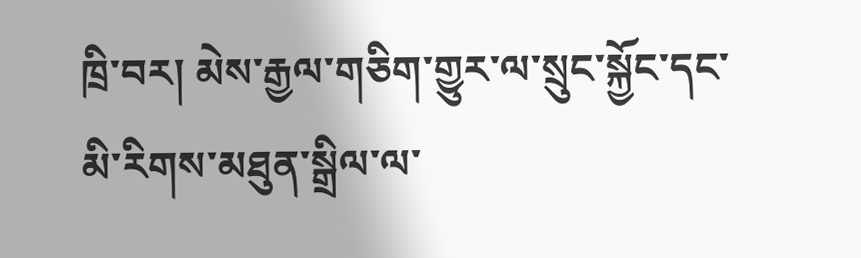ཁྲི་བར། མེས་རྒྱལ་གཅིག་གྱུར་ལ་སྲུང་སྐྱོང་དང་མི་རིགས་མཐུན་སྒྲིལ་ལ་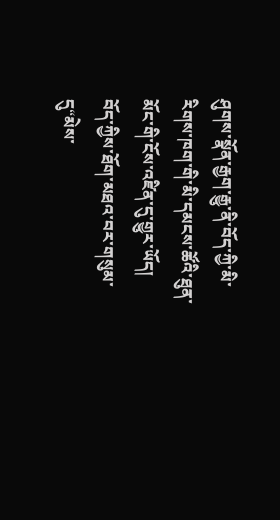ཤུགས་སྣོན་རྒྱག་རྒྱུ་ནི་བོད་ཀྱི་མི་རིགས་ཁག་གི་མི་དམངས་ཚོའི་ཐུན་མོང་གི་ངོས་འཛིན་དུ་གྱུར་ཡོད།
བོད་ཀྱིས་ཐོག་མཐའ་བར་གསུམ་དུ“མེས་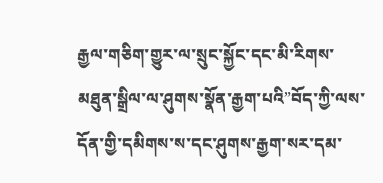རྒྱལ་གཅིག་གྱུར་ལ་སྲུང་སྐྱོང་དང་མི་རིགས་མཐུན་སྒྲིལ་ལ་ཤུགས་སྣོན་རྒྱག་པའི”བོད་ཀྱི་ལས་དོན་གྱི་དམིགས་ས་དང་ཤུགས་རྒྱག་སར་དམ་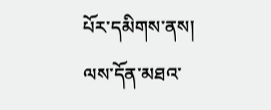པོར་དམིགས་ནས། ལས་དོན་མཐའ་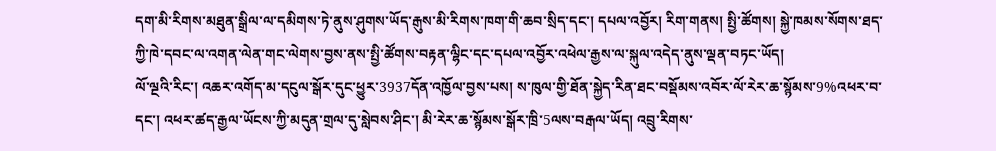དག་མི་རིགས་མཐུན་སྒྲིལ་ལ་དམིགས་ཏེ་ནུས་ཤུགས་ཡོད་རྒུས་མི་རིགས་ཁག་གི་ཆབ་སྲིད་དང་། དཔལ་འབྱོར། རིག་གནས། སྤྱི་ཚོགས། སྐྱེ་ཁམས་སོགས་ཐད་ཀྱི་ཁེ་དབང་ལ་འགན་ལེན་གང་ལེགས་བྱས་ནས་སྤྱི་ཚོགས་བརྟན་ལྷིང་དང་དཔལ་འབྱོར་འཕེལ་རྒྱས་ལ་སྐུལ་འདེད་ནུས་ལྡན་བཏང་ཡོད།
ལོ་ལྔའི་རིང་། འཆར་འགོད་མ་དངུལ་སྒོར་དུང་ཕྱུར་3937དོན་འཁྱོལ་བྱས་པས། ས་ཁུལ་གྱི་ཐོན་སྐྱེད་རིན་ཐང་བསྡོམས་འབོར་ལོ་རེར་ཆ་སྙོམས་9%འཕར་བ་དང་། འཕར་ཚད་རྒྱལ་ཡོངས་ཀྱི་མདུན་གྲལ་དུ་སླེབས་ཤིང་། མི་རེར་ཆ་སྙོམས་སྒོར་ཁྲི་5ལས་བརྒལ་ཡོད། འབྲུ་རིགས་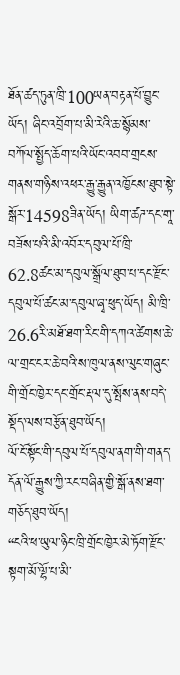ཐོན་ཚད་ཏུན་ཁྲི་100ཡན་བརྟན་པོ་བྱུང་ཡོད། ཞིང་འབྲོག་པ་མི་རེའི་ཆ་སྙོམས་བཀོལ་སྤྱོད་ཆོག་པའི་ཡོང་འབབ་གྲངས་གནས་གཉིས་འཕར་རྒྱུ་རྒྱུན་འཁྱོངས་ཐུབ་སྟེ་སྒོར་14598ཟིན་ཡོད། ཡིག་ཚཌ་དང་གཱ་བཟོས་པའི་མི་འབོར་དབུལ་པོ་ཁྲི་62.8ཚང་མ་དབུལ་སྒྲོལ་ཐུབ་པ་དང་རྫོང་དབུལ་པོ་ཚང་མ་དབུལ་ཞྭ་ཕུད་ཡོད། མི་ཁྲི་26.6རི་མཐོ་ཐག་རིང་གི་དཀའ་ཚེགས་ཆེ་ལ་གྲང་ངར་ཆེ་བའི་ས་ཁུལ་ནས་ལུང་གཞུང་གི་གྲོང་ཁྱེར་དང་གྲོང་རྡལ་དུ་སྤོས་ནས་བདེ་སྡོད་ལས་བརྩོན་ཐུབ་ཡོད།
ལོ་ངོ་སྟོང་གི་དབུལ་པོ་དབུལ་ནག་གི་གནད་དོན་ལོ་རྒྱུས་ཀྱི་རང་བཞིན་གྱི་སྒོ་ནས་ཐག་གཅོད་ཐུབ་ཡོད།
“ངའི་ཕ་ཡུལ་ཉིང་ཁྲི་གྲོང་ཁྱེར་མེ་ཏོག་རྫོང་སྟག་མོ་ལྷོ་པ་མི་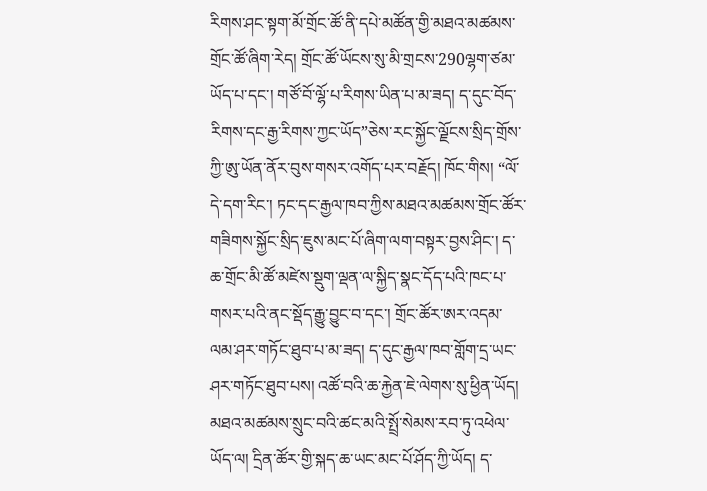རིགས་ཤང་སྟག་མོ་གྲོང་ཚོ་ནི་དཔེ་མཚོན་གྱི་མཐའ་མཚམས་གྲོང་ཚོ་ཞིག་རེད། གྲོང་ཚོ་ཡོངས་སུ་མི་གྲངས་290ལྷག་ཙམ་ཡོད་པ་དང་། གཙོ་བོ་ལྷོ་པ་རིགས་ཡིན་པ་མ་ཟད། ད་དུང་བོད་རིགས་དང་རྒྱ་རིགས་ཀྱང་ཡོད”ཅེས་རང་སྐྱོང་ལྗོངས་སྲིད་གྲོས་ཀྱི་ཨུ་ཡོན་ནོར་བུས་གསར་འགོད་པར་བརྗོད། ཁོང་གིས། “ལོ་དེ་དག་རིང་། ཏང་དང་རྒྱལ་ཁབ་ཀྱིས་མཐའ་མཚམས་གྲོང་ཚོར་གཟིགས་སྐྱོང་སྲིད་ཇུས་མང་པོ་ཞིག་ལག་བསྟར་བྱས་ཤིང་། ད་ཆ་གྲོང་མི་ཚོ་མཛེས་སྡུག་ལྡན་ལ་སྐྱིད་སྣང་དོད་པའི་ཁང་པ་གསར་པའི་ནང་སྡོད་རྒྱུ་བྱུང་བ་དང་། གྲོང་ཚོར་ཨར་འདམ་ལམ་ཤར་གཏོང་ཐུབ་པ་མ་ཟད། ད་དུང་རྒྱལ་ཁབ་གློག་དྲ་ཡང་ཤར་གཏོང་ཐུབ་པས། འཚོ་བའི་ཆ་རྐྱེན་ཇེ་ལེགས་སུ་ཕྱིན་ཡོད། མཐའ་མཚམས་སྲུང་བའི་ཚང་མའི་སྤྲོ་སེམས་རབ་ཏུ་འཕེལ་ཡོད་ལ། དྲིན་ཚོར་གྱི་སྐད་ཆ་ཡང་མང་པོ་ཤོད་ཀྱི་ཡོད། ད་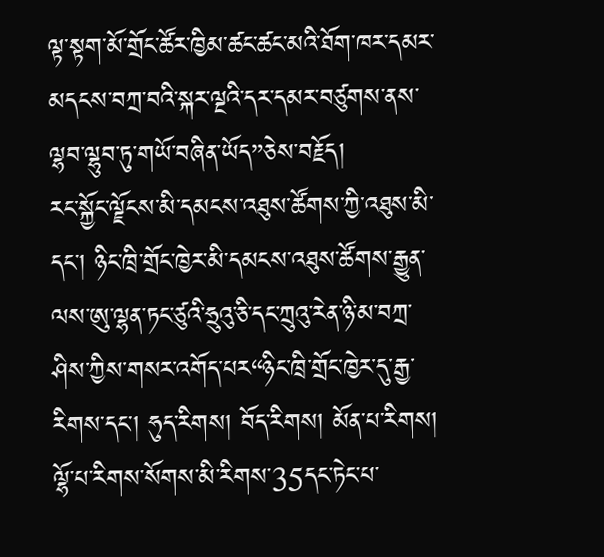ལྟ་སྟག་མོ་གྲོང་ཚོར་ཁྱིམ་ཚང་ཚང་མའི་ཐོག་ཁར་དམར་མདངས་བཀྲ་བའི་སྐར་ལྔའི་དར་དམར་བཙུགས་ནས་ལྷབ་ལྷུབ་ཏུ་གཡོ་བཞིན་ཡོད”ཅེས་བརྗོད།
རང་སྐྱོང་ལྗོངས་མི་དམངས་འཐུས་ཚོགས་ཀྱི་འཐུས་མི་དང་། ཉིང་ཁྲི་གྲོང་ཁྱེར་མི་དམངས་འཐུས་ཚོགས་རྒྱུན་ལས་ཨུ་ལྷན་ཏང་ཙུའི་ཧྲུའུ་ཅི་དང་ཀྲུའུ་རེན་ཉི་མ་བཀྲ་ཤིས་ཀྱིས་གསར་འགོད་པར“ཉིང་ཁྲི་གྲོང་ཁྱེར་དུ་རྒྱ་རིགས་དང་། ཧུད་རིགས། བོད་རིགས། མོན་པ་རིགས། ལྷོ་པ་རིགས་སོགས་མི་རིགས་35དང་ཏེང་པ་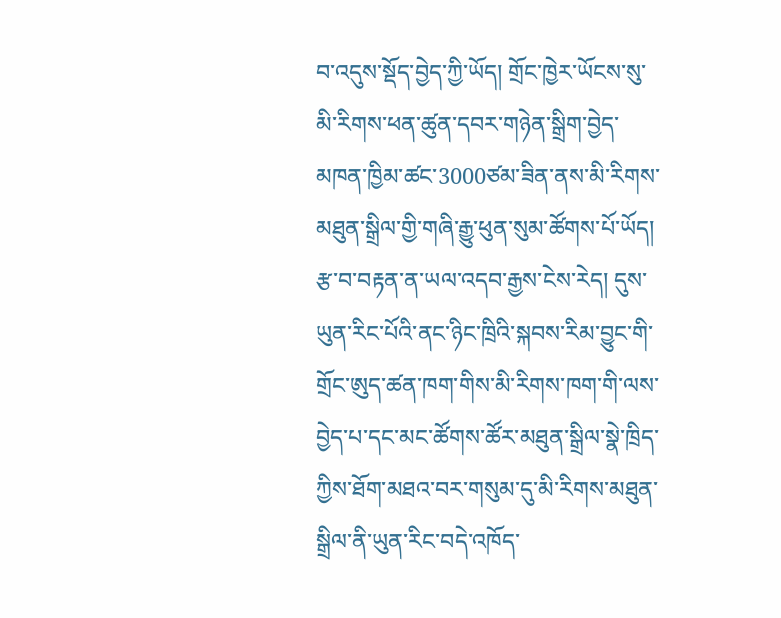བ་འདུས་སྡོད་བྱེད་ཀྱི་ཡོད། གྲོང་ཁྱེར་ཡོངས་སུ་མི་རིགས་ཕན་ཚུན་དབར་གཉེན་སྒྲིག་བྱེད་མཁན་ཁྱིམ་ཚང་3000ཙམ་ཟིན་ནས་མི་རིགས་མཐུན་སྒྲིལ་གྱི་གཞི་རྒྱུ་ཕུན་སུམ་ཚོགས་པོ་ཡོད། རྩ་བ་བརྟན་ན་ཡལ་འདབ་རྒྱས་ངེས་རེད། དུས་ཡུན་རིང་པོའི་ནང་ཉིང་ཁྲིའི་སྐབས་རིམ་བྱུང་གི་གྲོང་ཨུད་ཚན་ཁག་གིས་མི་རིགས་ཁག་གི་ལས་བྱེད་པ་དང་མང་ཚོགས་ཚོར་མཐུན་སྒྲིལ་སྣེ་ཁྲིད་ཀྱིས་ཐོག་མཐའ་བར་གསུམ་དུ་མི་རིགས་མཐུན་སྒྲིལ་ནི་ཡུན་རིང་བདེ་འཁོད་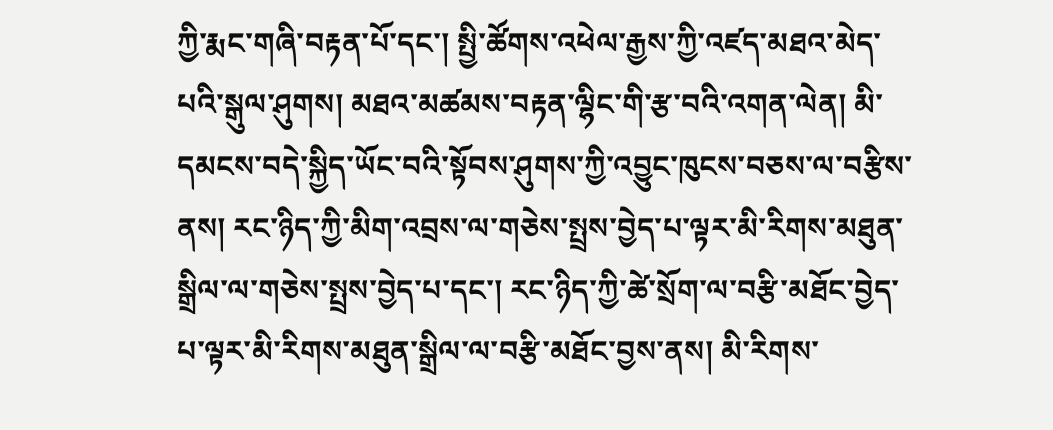ཀྱི་རྨང་གཞི་བརྟན་པོ་དང་། སྤྱི་ཚོགས་འཕེལ་རྒྱས་ཀྱི་འཛད་མཐའ་མེད་པའི་སྒུལ་ཤུགས། མཐའ་མཚམས་བརྟན་ལྷིང་གི་རྩ་བའི་འགན་ལེན། མི་དམངས་བདེ་སྐྱིད་ཡོང་བའི་སྟོབས་ཤུགས་ཀྱི་འབྱུང་ཁུངས་བཅས་ལ་བརྩིས་ནས། རང་ཉིད་ཀྱི་མིག་འབྲས་ལ་གཅེས་སྤྲས་བྱེད་པ་ལྟར་མི་རིགས་མཐུན་སྒྲིལ་ལ་གཅེས་སྤྲས་བྱེད་པ་དང་། རང་ཉིད་ཀྱི་ཚེ་སྲོག་ལ་བརྩི་མཐོང་བྱེད་པ་ལྟར་མི་རིགས་མཐུན་སྒྲིལ་ལ་བརྩི་མཐོང་བྱས་ནས། མི་རིགས་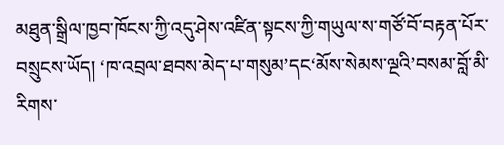མཐུན་སྒྲིལ་ཁྱབ་ཁོངས་ཀྱི་འདུ་ཤེས་འཛིན་སྟངས་ཀྱི་གཡུལ་ས་གཙོ་བོ་བརྟན་པོར་བསྲུངས་ཡོད། ‘ཁ་འབྲལ་ཐབས་མེད་པ་གསུམ’དང‘མོས་སེམས་ལྔའི’བསམ་བློ་མི་རིགས་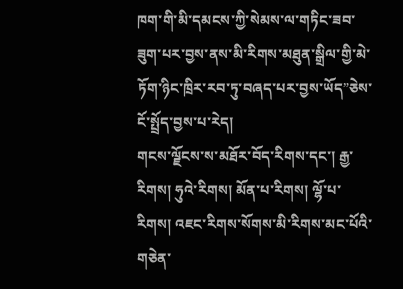ཁག་གི་མི་དམངས་ཀྱི་སེམས་ལ་གཏིང་ཟབ་ཟུག་པར་བྱས་ནས་མི་རིགས་མཐུན་སྒྲིལ་གྱི་མེ་ཏོག་ཉིང་ཁྲིར་རབ་ཏུ་བཞད་པར་བྱས་ཡོད”ཅེས་ངོ་སྤྲོད་བྱས་པ་རེད།
གངས་ལྗོངས་ས་མཐོར་བོད་རིགས་དང་། རྒྱ་རིགས། ཧུའེ་རིགས། མོན་པ་རིགས། ལྷོ་པ་རིགས། འཇང་རིགས་སོགས་མི་རིགས་མང་པོའི་གཅེན་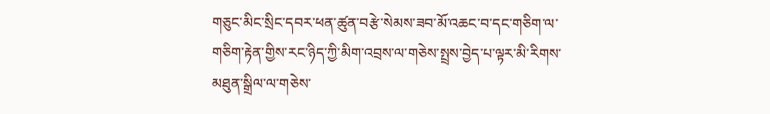གཅུང་མིང་སྲིང་དབར་ཕན་ཚུན་བརྩེ་སེམས་ཟབ་མོ་འཆང་བ་དང་གཅིག་ལ་གཅིག་རྟེན་གྱིས་རང་ཉིད་ཀྱི་མིག་འབྲས་ལ་གཅེས་སྤྲས་བྱེད་པ་ལྟར་མི་རིགས་མཐུན་སྒྲིལ་ལ་གཅེས་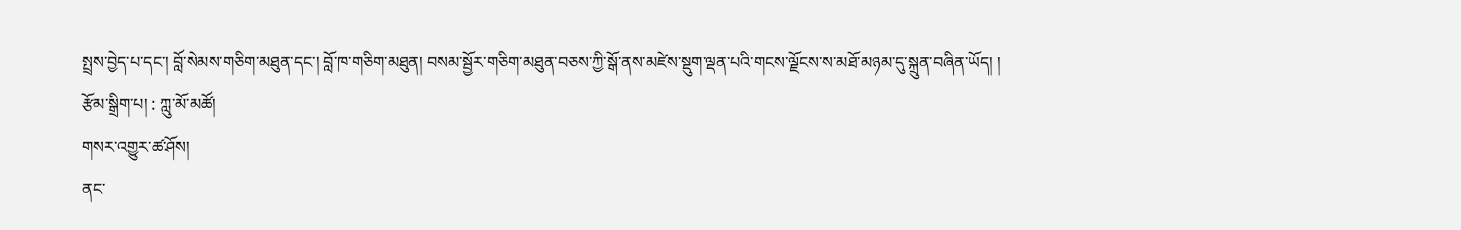སྤྲས་བྱེད་པ་དང་། བློ་སེམས་གཅིག་མཐུན་དང་། བློ་ཁ་གཅིག་མཐུན། བསམ་སྦྱོར་གཅིག་མཐུན་བཅས་ཀྱི་སྒོ་ནས་མཛེས་སྡུག་ལྡན་པའི་གངས་ལྗོངས་ས་མཐོ་མཉམ་དུ་སྐྲུན་བཞིན་ཡོད། །
རྩོམ་སྒྲིག་པ། : ཀླུ་མོ་མཚོ།
གསར་འགྱུར་ཚ་ཤོས།
ནང་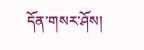དོན་གསར་ཤོས།